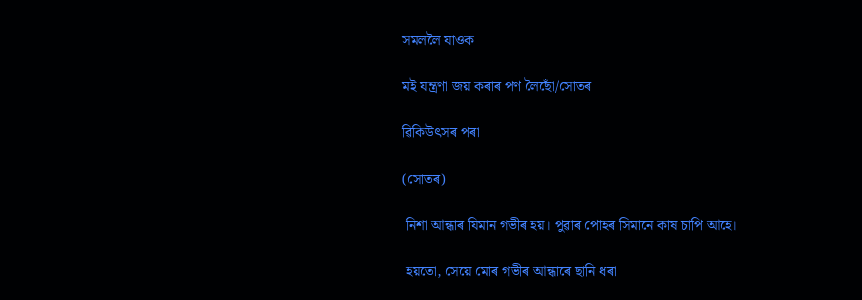সমললৈ যাওক

মই যন্ত্ৰণা জয় কৰাৰ পণ লৈছোঁ/সোতৰ

ৱিকিউৎসৰ পৰা

(সোতৰ)

 নিশা আন্ধাৰ যিমান গভীৰ হয়। পুৱাৰ পোহৰ সিমানে কাষ চাপি আহে।

 হয়তো, সেয়ে মোৰ গভীৰ আন্ধাৰে ছানি ধৰা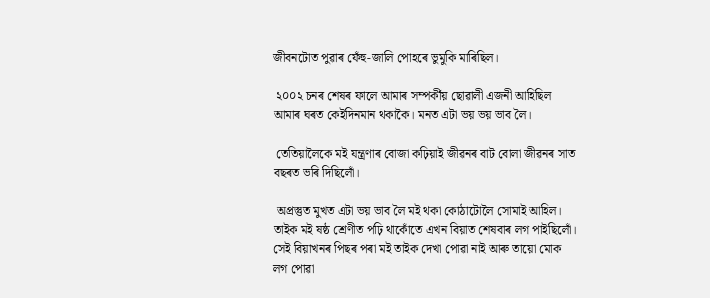জীবনটোত পুৱাৰ ফেঁহু-জালি পোহৰে ভুমুকি মাৰিছিল।

 ২০০২ চনৰ শেষৰ ফালে আমাৰ সম্পৰ্কীয় ছোৱালী এজনী আহিছিল আমাৰ ঘৰত কেইদিনমান থকাকৈ। মনত এটা ভয় ভয় ভাব লৈ।

 তেতিয়ালৈকে মই যন্ত্ৰণাৰ বোজা কঢ়িয়াই জীৱনৰ বাট বোলা জীৱনৰ সাত বছৰত ভৰি দিছিলোঁ।

 অপ্ৰস্তুত মুখত এটা ভয় ভাব লৈ মই থকা কোঠাটোলৈ সোমাই আহিল। তাইক মই ষষ্ঠ শ্ৰেণীত পঢ়ি থাকোঁতে এখন বিয়াত শেষবাৰ লগ পাইছিলোঁ। সেই বিয়াখনৰ পিছৰ পৰা মই তাইক দেখা পোৱা নাই আৰু তায়ো মোক লগ পোৱা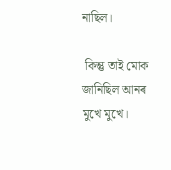নাছিল।

 কিন্তু তাই মোক জানিছিল আনৰ মুখে মুখে।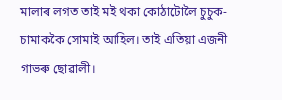মালাৰ লগত তাই মই থকা কোঠাটোলৈ চুচুক-চামাককৈ সোমাই আহিল। তাই এতিয়া এজনী গাভৰু ছোৱালী।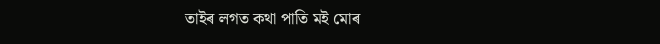তাইৰ লগত কথা পাতি মই মোৰ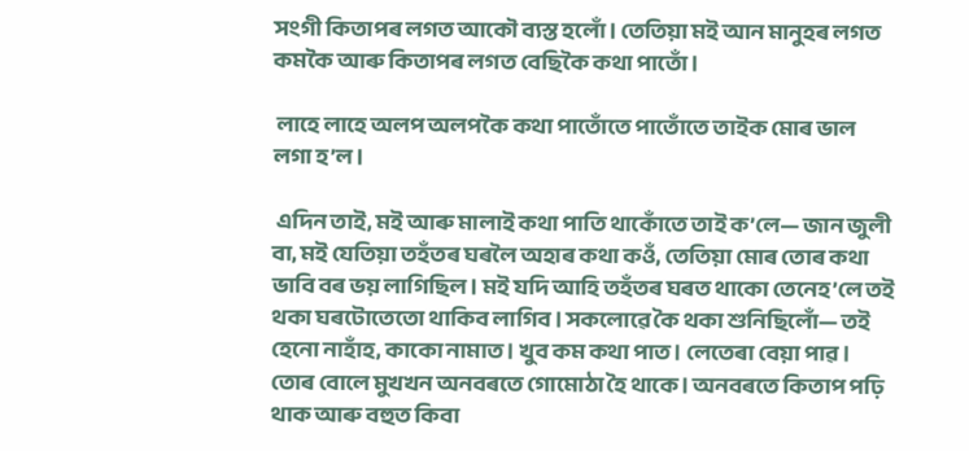সংগী কিতাপৰ লগত আকৌ ব্যস্ত হলোঁ। তেতিয়া মই আন মানুহৰ লগত কমকৈ আৰু কিতাপৰ লগত বেছিকৈ কথা পাতোঁ।

 লাহে লাহে অলপ অলপকৈ কথা পাতোঁতে পাতোঁতে তাইক মোৰ ভাল লগা হ’ল।

 এদিন তাই, মই আৰু মালাই কথা পাতি থাকোঁতে তাই ক’লে— জান জুলী বা, মই যেতিয়া তহঁতৰ ঘৰলৈ অহাৰ কথা কওঁ, তেতিয়া মোৰ তোৰ কথা ভাবি বৰ ভয় লাগিছিল। মই যদি আহি তহঁতৰ ঘৰত থাকো তেনেহ’লে তই থকা ঘৰটোতেতো থাকিব লাগিব। সকলোৱে কৈ থকা শুনিছিলোঁ— তই হেনো নাহাঁহ, কাকো নামাত। খুব কম কথা পাত। লেতেৰা বেয়া পাৱ। তোৰ বোলে মুখখন অনবৰতে গোমোঠা হৈ থাকে। অনবৰতে কিতাপ পঢ়ি থাক আৰু বহুত কিবা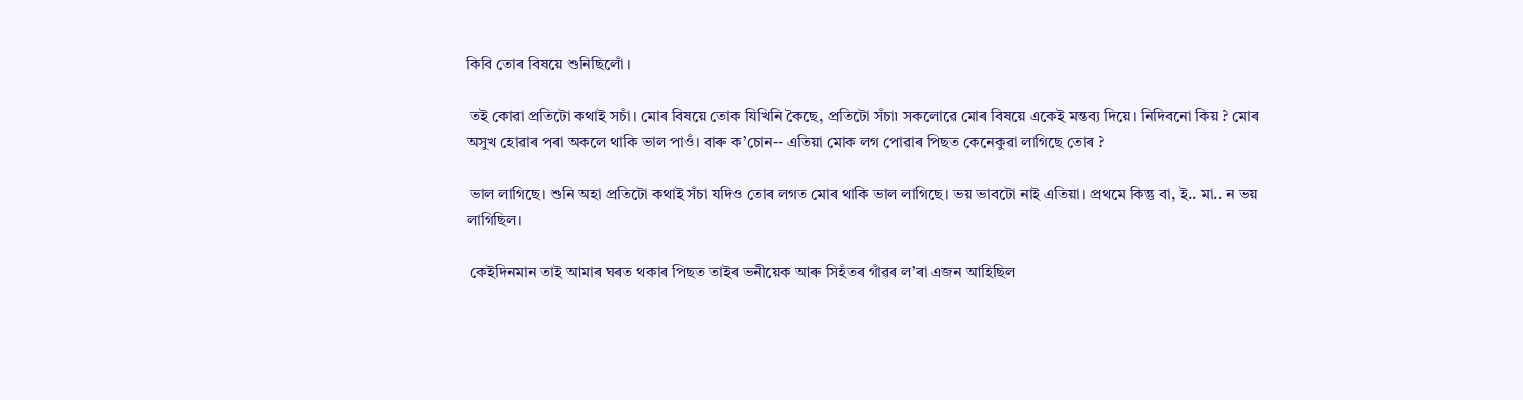কিবি তোৰ বিষয়ে শুনিছিলোঁ ।

 তই কোৱা প্ৰতিটো কথাই সচাঁ। মোৰ বিষয়ে তোক যিখিনি কৈছে, প্রতিটো সঁচা৷ সকলোৱে মোৰ বিষয়ে একেই মন্তব্য দিয়ে। নিদিবনো কিয় ? মোৰ অসুখ হোৱাৰ পৰা অকলে থাকি ভাল পাওঁ। বাৰু ক’চোন-- এতিয়া মোক লগ পোৱাৰ পিছত কেনেকুৱা লাগিছে তোৰ ?

 ভাল লাগিছে। শুনি অহা প্রতিটো কথাই সঁচা যদিও তোৰ লগত মোৰ থাকি ভাল লাগিছে। ভয় ভাবটো নাই এতিয়া। প্রথমে কিন্তু বা, ই.. মা.. ন ভয় লাগিছিল।

 কেইদিনমান তাই আমাৰ ঘৰত থকাৰ পিছত তাইৰ ভনীয়েক আৰু সিহঁতৰ গাঁৱৰ ল’ৰা এজন আহিছিল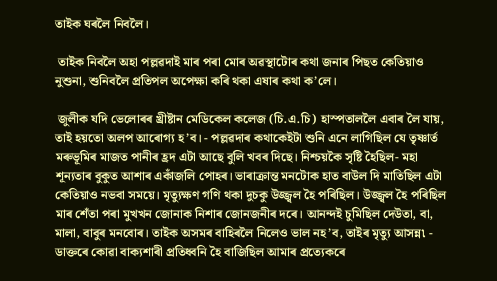তাইক ঘৰলৈ নিবলৈ।

 তাইক নিবলৈ অহা পল্লৱদাই মাৰ পৰা মোৰ অৱস্থাটোৰ কথা জনাৰ পিছত কেতিয়াও নুশুনা, শুনিবলৈ প্ৰতিপল অপেক্ষা কৰি থকা এষাৰ কথা ক’লে।

 জুলীক যদি ভেলোৰৰ খ্ৰীষ্টান মেডিকেল কলেজ (চি.এ.চি) হাস্পতাললৈ এবাৰ লৈ যায়, তাই হয়তো অলপ আৰোগ্য হ’ব। - পল্লৱদাৰ কথাকেইটা শুনি এনে লাগিছিল যে তৃষ্ণাৰ্ত মৰুভূমিৰ মাজত পানীৰ হ্ৰদ এটা আছে বুলি খবৰ দিছে। নিশ্চয়কৈ সৃষ্টি হৈছিল- মহা শূন্যতাৰ বুকুত আশাৰ একাঁজলি পোহৰ। ভাৰাক্ৰান্ত মনটোক হাত বাউল দি মাতিছিল এটা কেতিয়াও নভবা সময়ে। মৃত্যুক্ষণ গণি থকা দুচকু উজ্জ্বল হৈ পৰিছিল। উজ্জ্বল হৈ পৰিছিল মাৰ শেঁতা পৰা মুখখন জোনাক নিশাৰ জোনজনীৰ দৰে। আনন্দই চুমিছিল দেউতা, বা, মালা, বাবুৰ মনবোৰ। তাইক অসমৰ বাহিৰলৈ নিলেও ভাল নহ’ব, তাইৰ মৃত্যু আসন্ন৷ - ডাক্তৰে কোৱা বাক্যশাৰী প্রতিধ্বনি হৈ বাজিছিল আমাৰ প্রত্যেকৰে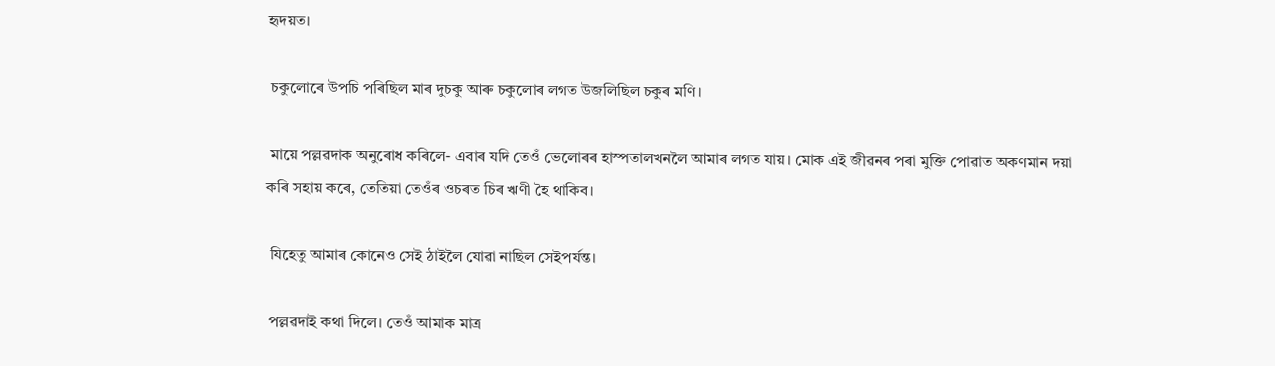হৃদয়ত।

 চকুলোৰে উপচি পৰিছিল মাৰ দুচকু আৰু চকুলোৰ লগত উজলিছিল চকুৰ মণি।

 মায়ে পল্লৱদাক অনুৰোধ কৰিলে- এবাৰ যদি তেওঁ ভেলোৰৰ হাস্পতালখনলৈ আমাৰ লগত যায়। মোক এই জীৱনৰ পৰা মুক্তি পোৱাত অকণমান দয়া কৰি সহায় কৰে, তেতিয়া তেওঁৰ ওচৰত চিৰ ঋণী হৈ থাকিব।

 যিহেতু আমাৰ কোনেও সেই ঠাইলৈ যোৱা নাছিল সেইপৰ্যন্ত।

 পল্লৱদাই কথা দিলে। তেওঁ আমাক মাত্ৰ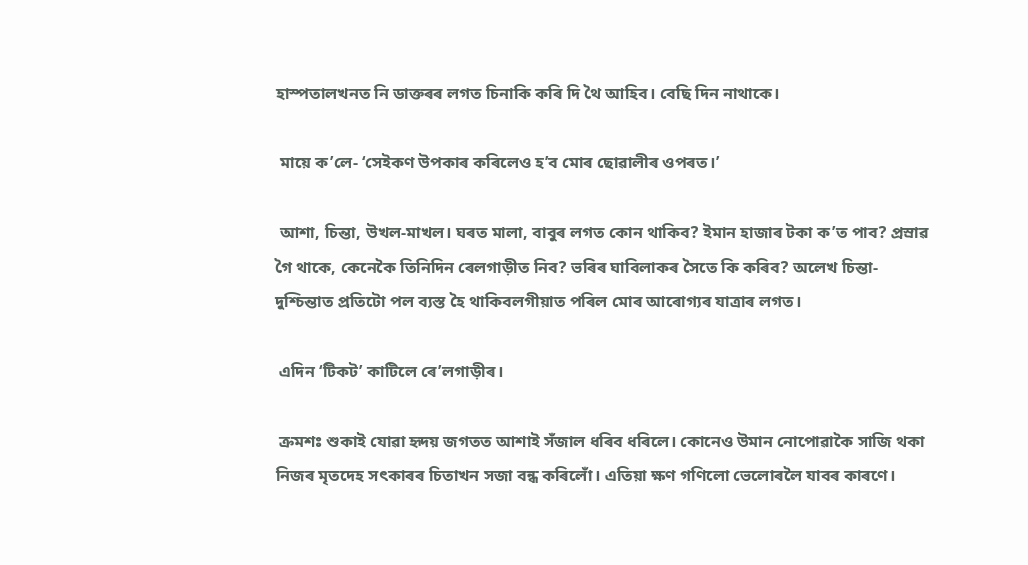হাস্পতালখনত নি ডাক্তৰৰ লগত চিনাকি কৰি দি থৈ আহিব। বেছি দিন নাথাকে।

 মায়ে ক’লে- ‘সেইকণ উপকাৰ কৰিলেও হ’ব মোৰ ছোৱালীৰ ওপৰত।’

 আশা, চিন্তা, উখল-মাখল। ঘৰত মালা, বাবুৰ লগত কোন থাকিব? ইমান হাজাৰ টকা ক’ত পাব? প্ৰস্ৰাৱ গৈ থাকে, কেনেকৈ তিনিদিন ৰেলগাড়ীত নিব? ভৰিৰ ঘাবিলাকৰ সৈতে কি কৰিব? অলেখ চিন্তা-দুশ্চিন্তাত প্ৰতিটো পল ব্যস্ত হৈ থাকিবলগীয়াত পৰিল মোৰ আৰোগ্যৰ যাত্ৰাৰ লগত।

 এদিন ‘টিকট’ কাটিলে ৰে’লগাড়ীৰ।

 ক্ৰমশঃ শুকাই যোৱা হৃদয় জগতত আশাই সঁজাল ধৰিব ধৰিলে। কোনেও উমান নোপোৱাকৈ সাজি থকা নিজৰ মৃতদেহ সৎকাৰৰ চিতাখন সজা বন্ধ কৰিলোঁ। এতিয়া ক্ষণ গণিলো ভেলোৰলৈ যাবৰ কাৰণে।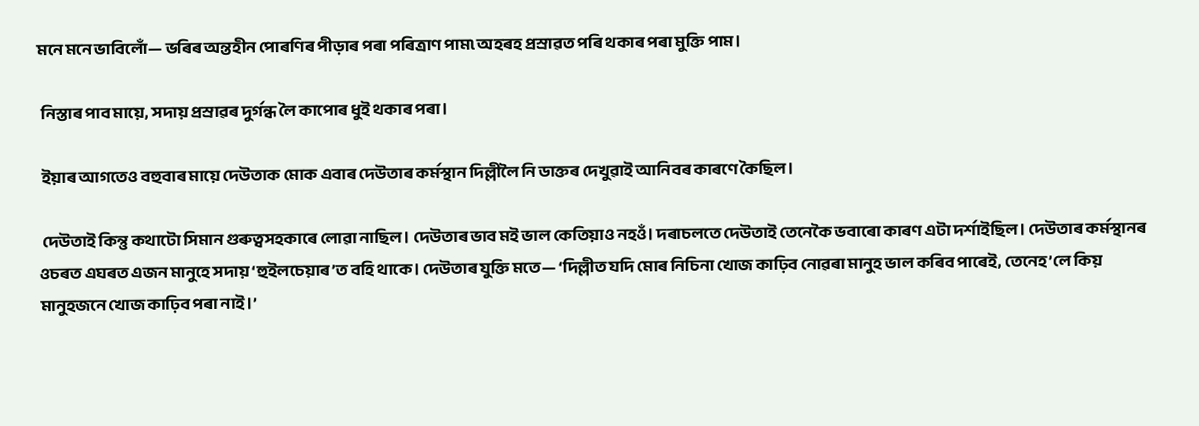মনে মনে ভাবিলোঁ— ভৰিৰ অন্তহীন পোৰণিৰ পীড়াৰ পৰা পৰিত্ৰাণ পাম৷ অহৰহ প্ৰস্ৰাৱত পৰি থকাৰ পৰা মুক্তি পাম।

 নিস্তাৰ পাব মায়ে, সদায় প্ৰস্ৰাৱৰ দুৰ্গন্ধ লৈ কাপোৰ ধুই থকাৰ পৰা।

 ইয়াৰ আগতেও বহুবাৰ মায়ে দেউতাক মোক এবাৰ দেউতাৰ কৰ্মস্থান দিল্লীলৈ নি ডাক্তৰ দেখুৱাই আনিবৰ কাৰণে কৈছিল।

 দেউতাই কিন্তু কথাটো সিমান গুৰুত্বসহকাৰে লোৱা নাছিল। দেউতাৰ ভাব মই ভাল কেতিয়াও নহওঁ। দৰাচলতে দেউতাই তেনেকৈ ভবাৰো কাৰণ এটা দৰ্শাইছিল। দেউতাৰ কৰ্মস্থানৰ ওচৰত এঘৰত এজন মানুহে সদায় ‘হুইলচেয়াৰ’ত বহি থাকে। দেউতাৰ যুক্তি মতে— ‘দিল্লীত যদি মোৰ নিচিনা খোজ কাঢ়িব নোৱৰা মানুহ ভাল কৰিব পাৰেই, তেনেহ’লে কিয় মানুহজনে খোজ কাঢ়িব পৰা নাই।’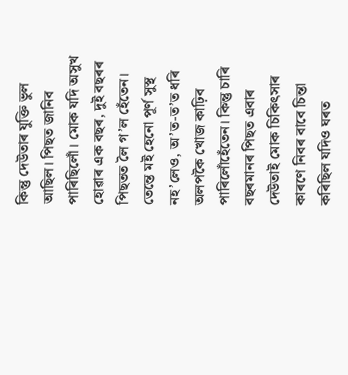কিন্তু দেউতাৰ যুক্তি ভুল আছিল। পিছত জানিব পাৰিছিলোঁ। মোক যদি অসুখ হোৱাৰ এক বছৰ, দুই বছৰৰ পিছতত লৈ গ’ল হেঁতেন। তেন্তে মই হেনো পূৰ্ণ সুস্থ নহ’লেও, অ’ত-ত’ত ধৰি অলপকৈ খোজ কাঢ়িব পাৰিলোঁহেঁতেন। কিন্তু চাৰি বছৰমানৰ পিছত এবাৰ দেউতাই মোক চিকিৎসাৰ কাৰণে নিবৰ বাবে চিন্তা কৰিছিল যদিও ঘৰত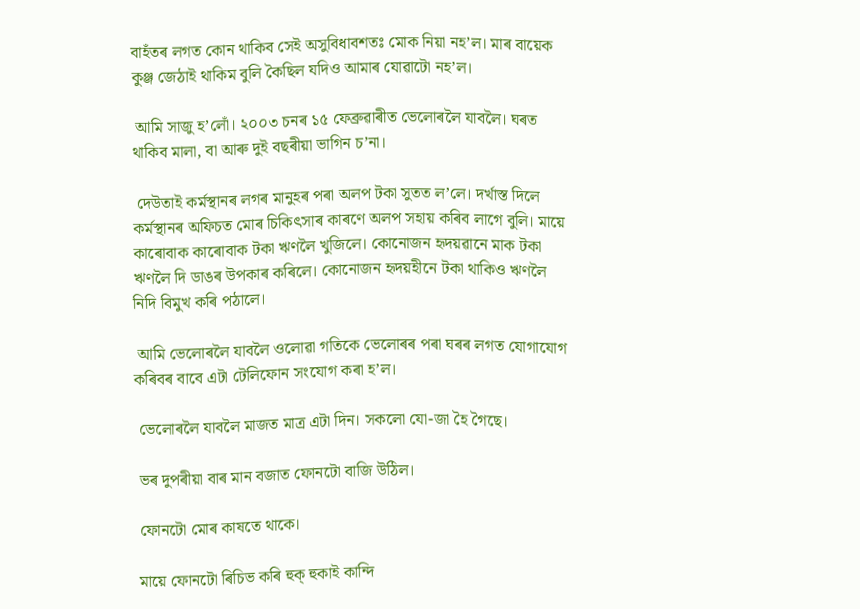বাহঁতৰ লগত কোন থাকিব সেই অসুবিধাবশতঃ মোক নিয়া নহ’ল। মাৰ বায়েক কুঞ্জ জেঠাই থাকিম বুলি কৈছিল যদিও আমাৰ যোৱাটো নহ’ল।

 আমি সাজু হ’লোঁ। ২০০৩ চনৰ ১৫ ফেব্ৰুৱাৰীত ভেলোৰলৈ যাবলৈ। ঘৰত থাকিব মালা, বা আৰু দুই বছৰীয়া ভাগিন চ’না।

 দেউতাই কৰ্মস্থানৰ লগৰ মানুহৰ পৰা অলপ টকা সুতত ল’লে। দৰ্খাস্ত দিলে কৰ্মস্থানৰ অফিচত মোৰ চিকিৎসাৰ কাৰণে অলপ সহায় কৰিব লাগে বুলি। মায়ে কাৰোবাক কাৰোবাক টকা ঋণলৈ খুজিলে। কোনোজন হৃদয়ৱানে মাক টকা ঋণলৈ দি ডাঙৰ উপকাৰ কৰিলে। কোনোজন হৃদয়হীনে টকা থাকিও ঋণলৈ নিদি বিমুখ কৰি পঠালে।

 আমি ভেলোৰলৈ যাবলৈ ওলোৱা গতিকে ভেলোৰৰ পৰা ঘৰৰ লগত যোগাযোগ কৰিবৰ বাবে এটা টেলিফোন সংযোগ কৰা হ’ল।

 ভেলোৰলৈ যাবলৈ মাজত মাত্ৰ এটা দিন। সকলো যো-জা হৈ গৈছে।

 ভৰ দুপৰীয়া বাৰ মান বজাত ফোনটো বাজি উঠিল।

 ফোনটো মোৰ কাষতে থাকে।

 মায়ে ফোনটো ৰিচিভ কৰি হুক্ হুকাই কান্দি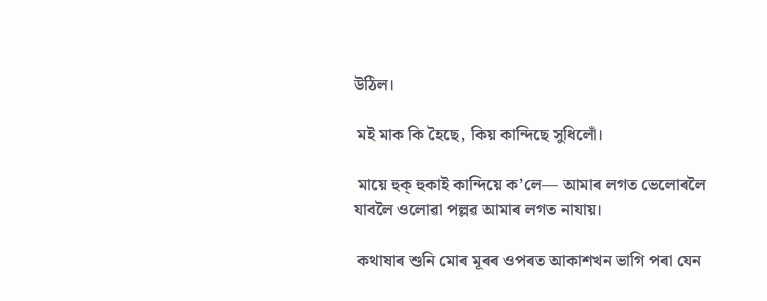উঠিল।

 মই মাক কি হৈছে, কিয় কান্দিছে সুধিলোঁ।

 মায়ে হুক্ হুকাই কান্দিয়ে ক’লে— আমাৰ লগত ভেলোৰলৈ যাবলৈ ওলোৱা পল্লৱ আমাৰ লগত নাযায়।

 কথাষাৰ শুনি মোৰ মূৰৰ ওপৰত আকাশখন ভাগি পৰা যেন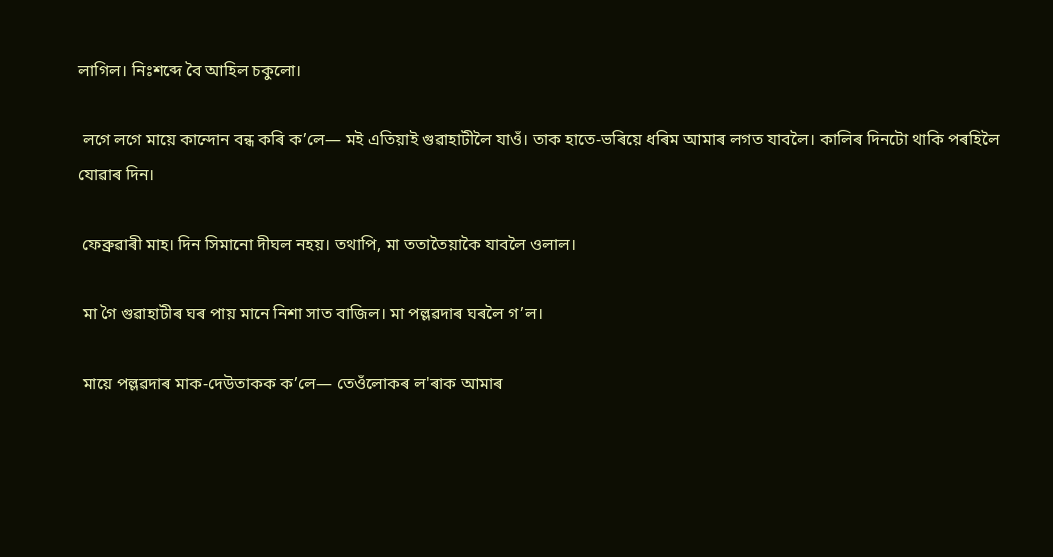লাগিল। নিঃশব্দে বৈ আহিল চকুলো।

 লগে লগে মায়ে কান্দোন বন্ধ কৰি ক’লে— মই এতিয়াই গুৱাহাটীলৈ যাওঁ। তাক হাতে-ভৰিয়ে ধৰিম আমাৰ লগত যাবলৈ। কালিৰ দিনটো থাকি পৰহিলৈ যোৱাৰ দিন।

 ফেব্ৰুৱাৰী মাহ। দিন সিমানো দীঘল নহয়। তথাপি, মা ততাতৈয়াকৈ যাবলৈ ওলাল।

 মা গৈ গুৱাহাটীৰ ঘৰ পায় মানে নিশা সাত বাজিল। মা পল্লৱদাৰ ঘৰলৈ গ’ল।

 মায়ে পল্লৱদাৰ মাক-দেউতাকক ক’লে— তেওঁলোকৰ ল'ৰাক আমাৰ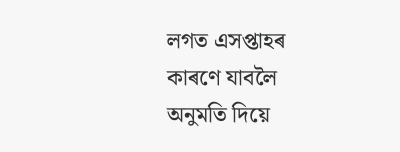লগত এসপ্তাহৰ কাৰণে যাবলৈ অনুমতি দিয়ে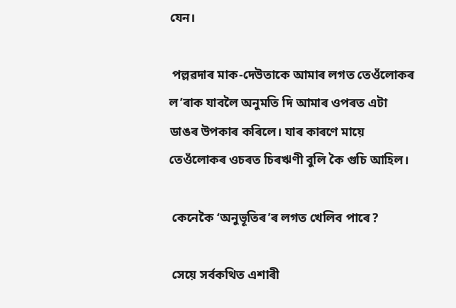যেন।

 পল্লৱদাৰ মাক-দেউতাকে আমাৰ লগত তেওঁলোকৰ ল’ৰাক যাবলৈ অনুমতি দি আমাৰ ওপৰত এটা ডাঙৰ উপকাৰ কৰিলে। যাৰ কাৰণে মায়ে তেওঁলোকৰ ওচৰত চিৰঋণী বুলি কৈ গুচি আহিল।

 কেনেকৈ ‘অনুভূতিৰ’ৰ লগত খেলিব পাৰে?

 সেয়ে সৰ্বকথিত এশাৰী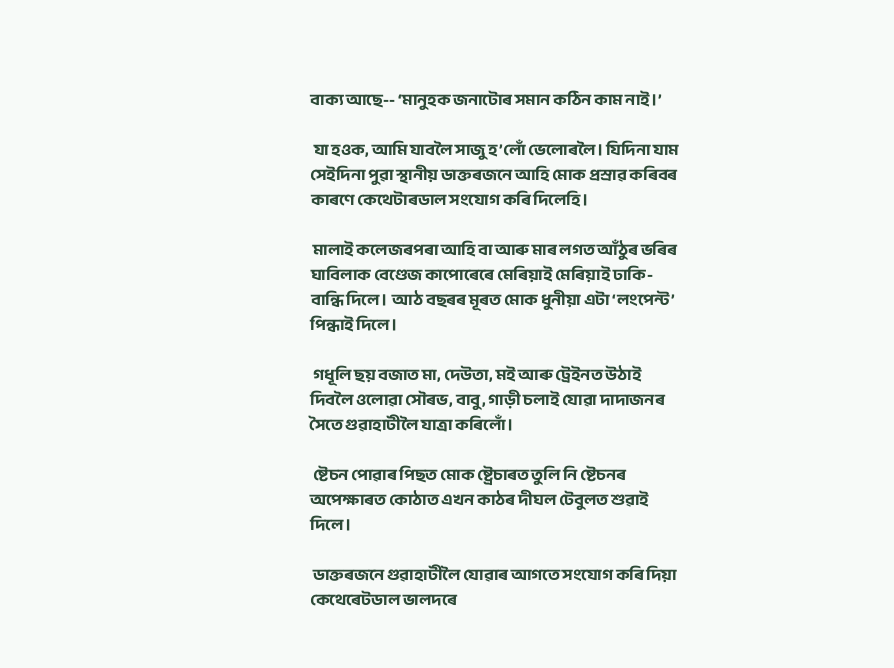বাক্য আছে-- ‘মানুহক জনাটোৰ সমান কঠিন কাম নাই।’

 যা হওক, আমি যাবলৈ সাজু হ’লোঁ ভেলোৰলৈ। যিদিনা যাম সেইদিনা পুৱা স্থানীয় ডাক্তৰজনে আহি মোক প্ৰস্ৰাৱ কৰিবৰ কাৰণে কেথেটাৰডাল সংযোগ কৰি দিলেহি।

 মালাই কলেজৰপৰা আহি বা আৰু মাৰ লগত আঁঠুৰ ভৰিৰ ঘাবিলাক বেণ্ডেজ কাপোৰেৰে মেৰিয়াই মেৰিয়াই ঢাকি-বান্ধি দিলে।  আঠ বছৰৰ মূৰত মোক ধুনীয়া এটা ‘লংপেন্ট’ পিন্ধাই দিলে।

 গধূলি ছয় বজাত মা, দেউতা, মই আৰু ট্ৰেইনত উঠাই দিবলৈ ওলোৱা সৌৰভ, বাবু, গাড়ী চলাই যোৱা দাদাজনৰ সৈতে গুৱাহাটীলৈ যাত্ৰা কৰিলোঁ।

 ষ্টেচন পোৱাৰ পিছত মোক ষ্ট্ৰেচাৰত তুলি নি ষ্টেচনৰ অপেক্ষাৰত কোঠাত এখন কাঠৰ দীঘল টেবুলত শুৱাই দিলে।

 ডাক্তৰজনে গুৱাহাটীলৈ যোৱাৰ আগতে সংযোগ কৰি দিয়া কেথেৰেটডাল ভালদৰে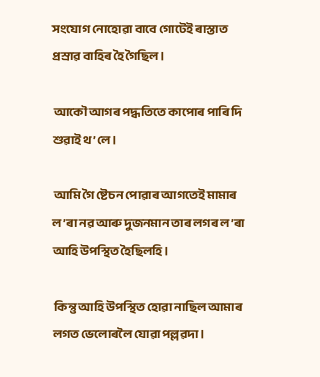সংযোগ নোহোৱা বাবে গোটেই ৰাস্তাত প্ৰস্ৰাৱ বাহিৰ হৈ গৈছিল।

 আকৌ আগৰ পদ্ধতিতে কাপোৰ পাৰি দি শুৱাই থ’লে।

 আমি গৈ ষ্টেচন পোৱাৰ আগতেই মামাৰ ল’ৰা নৱ আৰু দুজনমান তাৰ লগৰ ল’ৰা আহি উপস্থিত হৈছিলহি।

 কিন্তু আহি উপস্থিত হোৱা নাছিল আমাৰ লগত ভেলোৰলৈ যোৱা পল্লৱদা।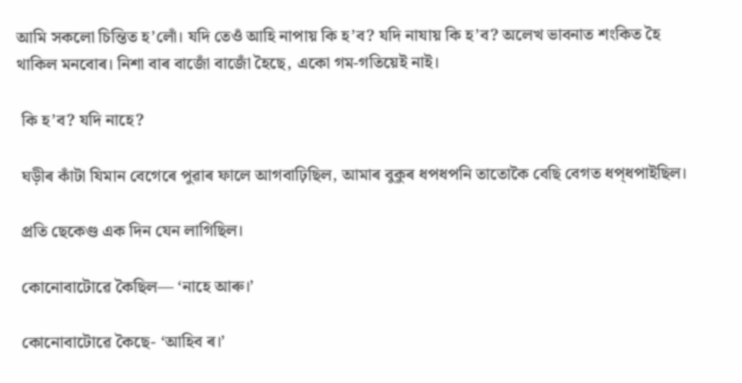আমি সকলো চিন্তিত হ’লোঁ। যদি তেওঁ আহি নাপায় কি হ’ব? যদি নাযায় কি হ’ব? অলেখ ভাবনাত শংকিত হৈ থাকিল মনবোৰ। নিশা বাৰ বাজোঁ বাজোঁ হৈছে, একো গম-গতিয়েই নাই।

 কি হ’ব? যদি নাহে?

 ঘড়ীৰ কাঁটা যিমান বেগেৰে পুৱাৰ ফালে আগবাঢ়িছিল, আমাৰ বুকুৰ ধপধপনি তাতোকৈ বেছি বেগত ধপ্‌ধপাইছিল।

 প্ৰতি ছেকেণ্ড এক দিন যেন লাগিছিল।

 কোনোবাটোৱে কৈছিল— ‘নাহে আৰু।’

 কোনোবাটোৱে কৈছে- ‘আহিব ৰ।’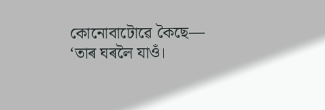কোনোবাটোৱে কৈছে— ‘তাৰ ঘৰলৈ যাওঁ।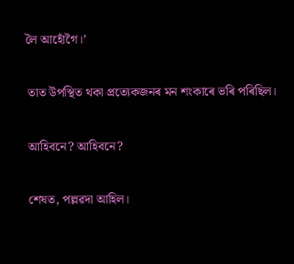লৈ আহোঁগৈ।’

 তাত উপস্থিত থকা প্ৰত্যেকজনৰ মন শংকাৰে ভৰি পৰিছিল।

 আহিবনে? আহিবনে?

 শেষত, পল্লৱদা আহিল।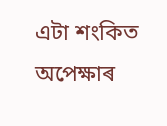এটা শংকিত অপেক্ষাৰ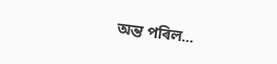অন্ত পৰিল...